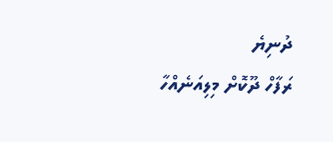ދުނިޔެ
ރަފާހް ދޫކޮށް މިލިއަނެއްހާ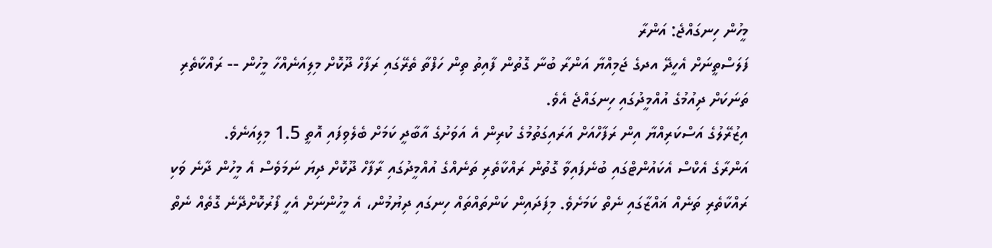މީހުން ހިނގައްޖެ: އަންރާ
ފަލަސްތީނަށް އެހީދޭ އދގެ ޖަމިއްޔާ އަންރާ ބުނާ ގޮތުން ފާއިތު ތިން ހަފްތާ ތެރޭގައި ރަފާހް ދޫކޮށް މިލިއަނެއްހާ މީހުން -- ރައްކާތެރި ތަނަކަށް ދިއުމުގެ އުއްމީދުގައި ހިނގައްޖެ އެވެ.
އިޒުރޭލުގެ އަސްކަރިއްޔާ އިން ރަފާހްއަށް އަރައިގަތުމުގެ ކުރިން އެ އަވަށުގެ އާބާދީ ކަމަށް ބެލެވިފައި އޮތީ 1.5 މިލިއަނެވެ.
އަންރާގެ އެކްސް އެކައުންޓްގައި ބުނެފައިވާ ގޮތުން ރައްކާތެރި ތަނެއްގެ އުއްމީދުގައި ރާފާހް ދޫކޮށް ދިޔަ ނަމަވެސް އެ މީހުން ދާނެ ވަކި ރައްކާތެރި ތަނެއް ޣައްޒާގައި ނެތް ކަމަށެވެ. މިފަދައިން ކަންތައްތައް ހިނގައި ދިޔުމުން، އެ މީހުންނަށް އެހީ ފޯރުކޮށްދޭނެ ގޮތެއް ނެތް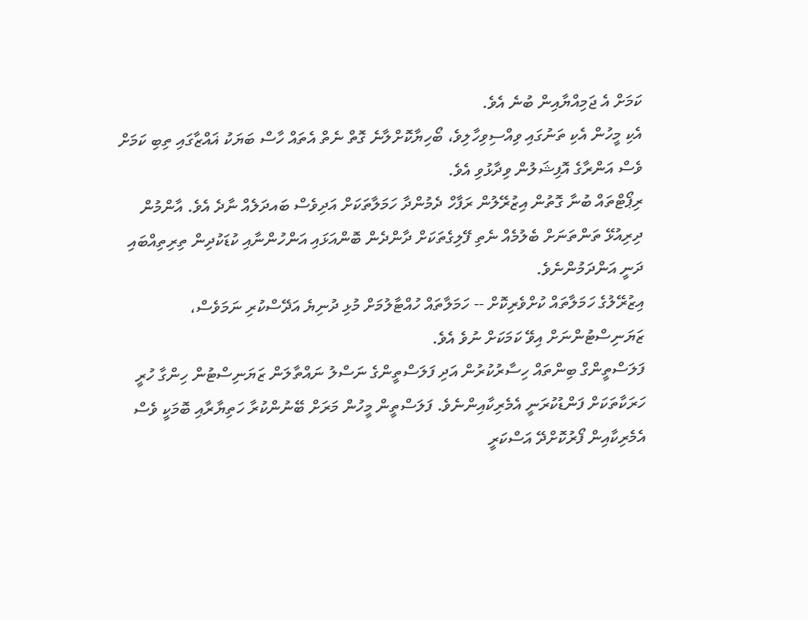ކަމަށް އެ ޖަމިއްޔާއިން ބުނެ އެވެ.
އެކި މީހުން އެކި ތަނުގައި ވިއްސިވިހާލިވެ، ބޯހިޔާކޮށްލާނެ ގޮތް ނެތް އެތައް ހާސް ބަޔަކު ޣައްޒާގައި ތިބި ކަމަށް ވެސް އަންރާގެ އޮފިޝަލުން ވިދާޅުވި އެވެ.
ރިޕޯޓްތައް ބުނާ ގޮތުން އިޒުރޭލުން ރަފާހް ދެމުންދާ ހަމަލާތަކަށް އަދިވެސް ބައދަލެއް ނާދެ އެވެ. އާންމުން ދިރިއުޅޭ ތަންތަނަށް ބެލުމެއް ނެތި ފޭލިގެތަކަށް ދާންދެން ބޮންއަޅައި އަންހުންނާއި ކުޑަކުދިން ތިރިތިއްބައި ދަނީ އަންދަމުންނެވެ.
އިޒުރޭލުގެ ހަމަލާތައް ކުށްވެރިކޮށް -- ހަމަލާތައް ހުއްޓާލުމަށް މުޅި ދުނިޔެ އަދޭސްކުރި ނަމަވެސް، ޒަޔަނިސްޓުންނަށް އިވޭ ކަމަކަށް ނުވެ އެވެ.
ފަލަސްތީންގް ބިންތައް ހިސާރުކުރުން އަދި ފަލަސްތީންގެ ނަސްލު ނައްތާލަން ޒަޔަނިސްޓުން ހިންގާ ހުރީ ހަރަކާތަކަށް ފަންޑުކުރަނީ އެމެރިކާއިންނެވެ. ފަލަސްތީން މީހުން މަރަށް ބޭނުންކުރާ ހަތިޔާރާއި ބޮމަކީ ވެސް އެމެރިކާއިން ފޯރުކޮށްދޭ އަސްކަރީ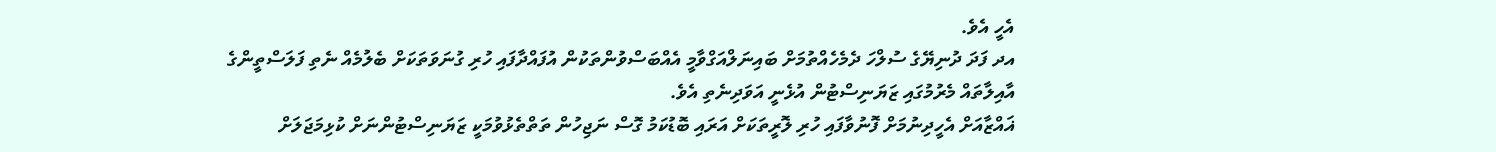އެހީ އެވެ.
އދ ފަދަ ދުނިޔޭގެ ސުލްހަ ދެމެހެއްތުމަށް ބައިނަލްއަގްވާމީ އެއްބަސްވުންތަކުން އުފައްދާފައި ހުރި ގުނަވަތަކަށް ބެލުމެއް ނެތި ފަލަސްތީންގެ އާއިލާތައް މެރުމުގައި ޒަޔަނިސްޓުން އުޅެނީ އަވަދިނެތި އެވެ.
ޣައްޒާއަށް އެހީދިނުމަށް ފޮނުވާފައި ހުރި ލޮރީތަކަށް އަރައި ބޮޑުކަމު ގޮސް ނަޖިހުން ތަތްތެޅުވުމަކީ ޒަޔަނިސްޓުންނަށް ކުޅިމަޖަލަށް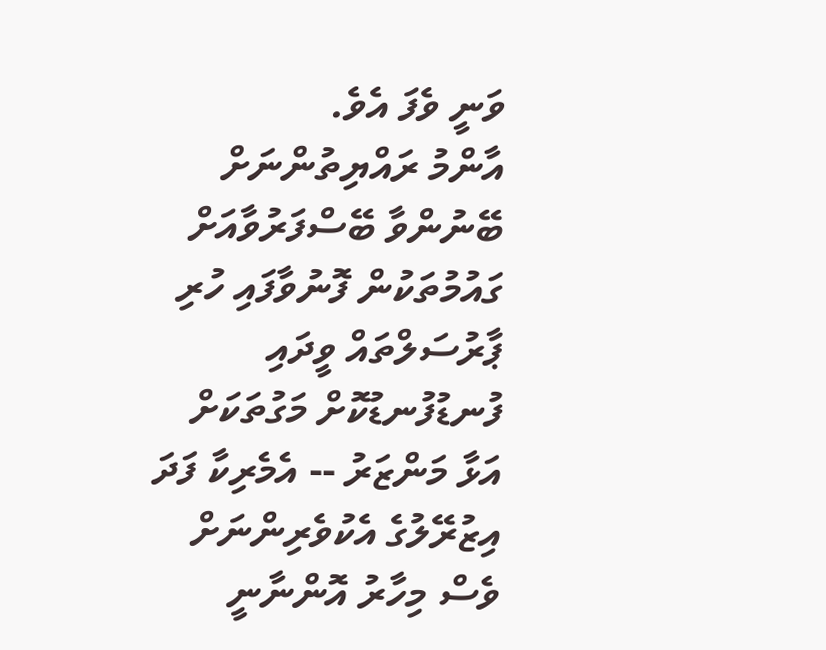ވަނީ ވެފަ އެވެ.
އާންމު ރައްޔިތުންނަށް ބޭނުންވާ ބޭސްފަރުވާއަށް ގައުމުތަކުން ފޮނުވާފައި ހުރި ޕާރުސަލްތައް ވީދައި ފުނޑުފުނޑުކޮށް މަގުތަކަށް އަޅާ މަންޒަރު -- އެމެރިކާ ފަދަ އިޒުރޭލުގެ އެކުވެރިންނަށް ވެސް މިހާރު އޮންނާނީ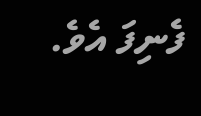ފެނިފަ އެވެ.